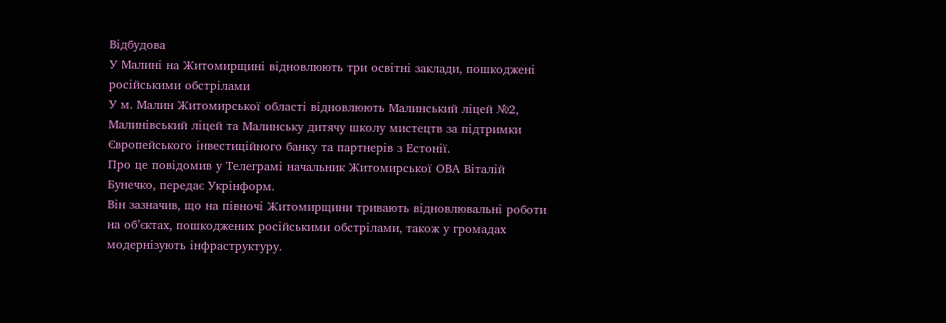Відбудова
У Малині на Житомирщині відновлюють три освітні заклади, пошкоджені російськими обстрілами
У м. Малин Житомирської області відновлюють Малинський ліцей №2, Малинівський ліцей та Малинську дитячу школу мистецтв за підтримки Європейського інвестиційного банку та партнерів з Естонії.
Про це повідомив у Телеграмі начальник Житомирської ОВА Віталій Бунечко, передає Укрінформ.
Він зазначив, що на півночі Житомирщини тривають відновлювальні роботи на об’єктах, пошкоджених російськими обстрілами, також у громадах модернізують інфраструктуру.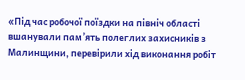«Під час робочої поїздки на північ області вшанували пам’ять полеглих захисників з Малинщини, перевірили хід виконання робіт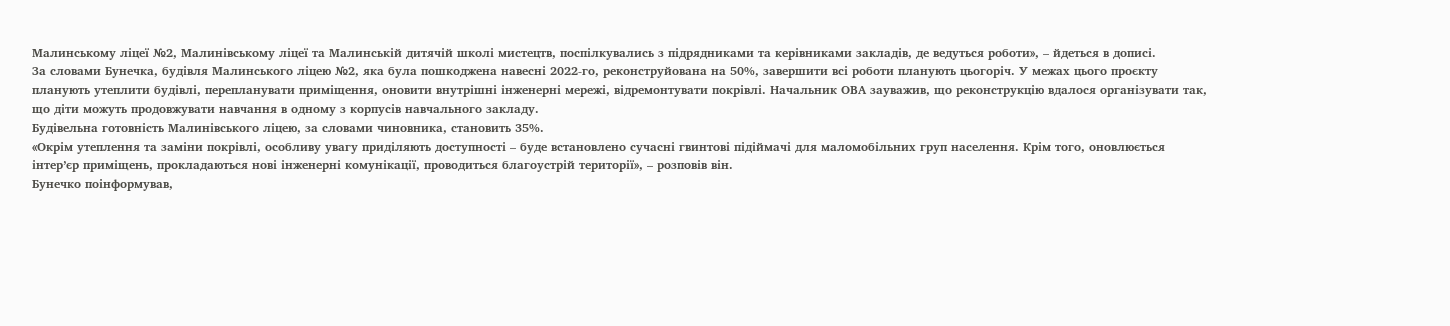Малинському ліцеї №2, Малинівському ліцеї та Малинській дитячій школі мистецтв, поспілкувались з підрядниками та керівниками закладів, де ведуться роботи», – йдеться в дописі.
За словами Бунечка, будівля Малинського ліцею №2, яка була пошкоджена навесні 2022-го, реконструйована на 50%, завершити всі роботи планують цьогоріч. У межах цього проєкту планують утеплити будівлі, перепланувати приміщення, оновити внутрішні інженерні мережі, відремонтувати покрівлі. Начальник ОВА зауважив, що реконструкцію вдалося організувати так, що діти можуть продовжувати навчання в одному з корпусів навчального закладу.
Будівельна готовність Малинівського ліцею, за словами чиновника, становить 35%.
«Окрім утеплення та заміни покрівлі, особливу увагу приділяють доступності – буде встановлено сучасні гвинтові підіймачі для маломобільних груп населення. Крім того, оновлюється інтер’єр приміщень, прокладаються нові інженерні комунікації, проводиться благоустрій території», – розповів він.
Бунечко поінформував,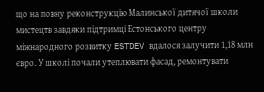що на повну реконструкцію Малинської дитячої школи мистецтв завдяки підтримці Естонського центру міжнародного розвитку ESTDEV вдалося залучити 1,18 млн євро. У школі почали утеплювати фасад, ремонтувати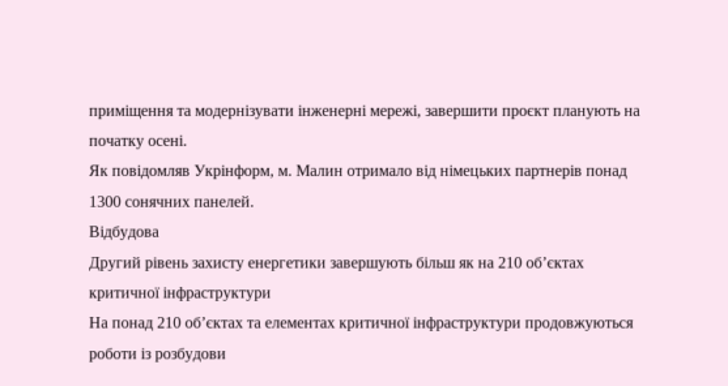приміщення та модернізувати інженерні мережі, завершити проєкт планують на початку осені.
Як повідомляв Укрінформ, м. Малин отримало від німецьких партнерів понад 1300 сонячних панелей.
Відбудова
Другий рівень захисту енергетики завершують більш як на 210 об’єктах критичної інфраструктури
На понад 210 об’єктах та елементах критичної інфраструктури продовжуються роботи із розбудови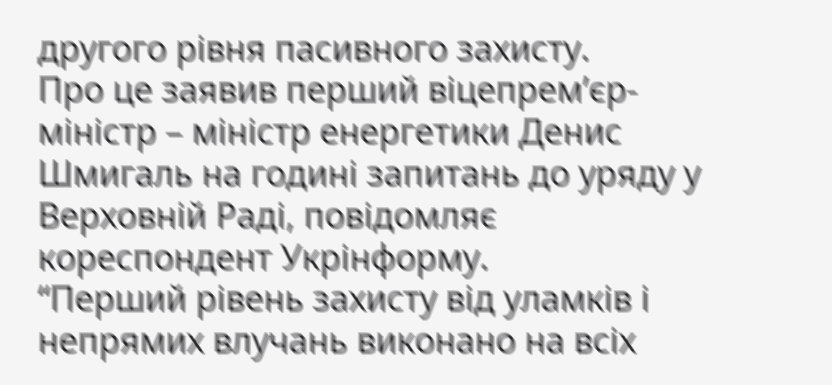другого рівня пасивного захисту.
Про це заявив перший віцепрем’єр-міністр – міністр енергетики Денис Шмигаль на годині запитань до уряду у Верховній Раді, повідомляє кореспондент Укрінформу.
“Перший рівень захисту від уламків і непрямих влучань виконано на всіх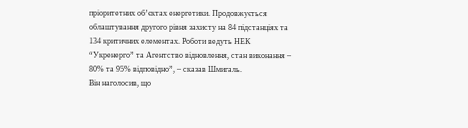пріоритетних об’єктах енергетики. Продовжується облаштування другого рівня захисту на 84 підстанціях та 134 критичних елементах. Роботи ведуть НЕК “Укренерго” та Агентство відновлення, стан виконання – 80% та 95% відповідно”, – сказав Шмигаль.
Він наголосив, що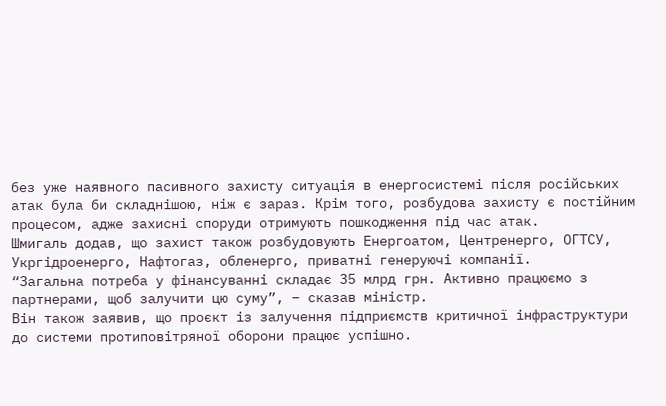без уже наявного пасивного захисту ситуація в енергосистемі після російських атак була би складнішою, ніж є зараз. Крім того, розбудова захисту є постійним процесом, адже захисні споруди отримують пошкодження під час атак.
Шмигаль додав, що захист також розбудовують Енергоатом, Центренерго, ОГТСУ, Укргідроенерго, Нафтогаз, обленерго, приватні генеруючі компанії.
“Загальна потреба у фінансуванні складає 35 млрд грн. Активно працюємо з партнерами, щоб залучити цю суму”, – сказав міністр.
Він також заявив, що проєкт із залучення підприємств критичної інфраструктури до системи протиповітряної оборони працює успішно.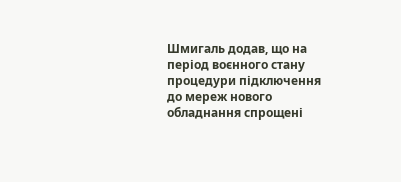Шмигаль додав, що на період воєнного стану процедури підключення до мереж нового обладнання спрощені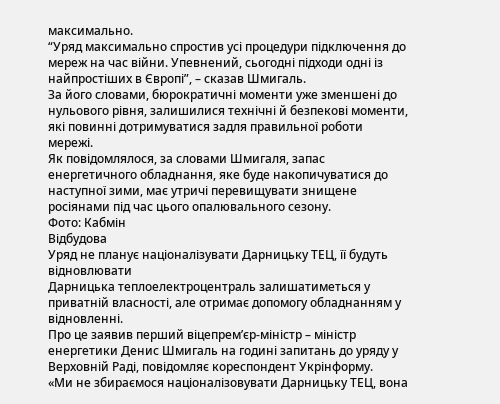максимально.
“Уряд максимально спростив усі процедури підключення до мереж на час війни. Упевнений, сьогодні підходи одні із найпростіших в Європі”, – сказав Шмигаль.
За його словами, бюрократичні моменти уже зменшені до нульового рівня, залишилися технічні й безпекові моменти, які повинні дотримуватися задля правильної роботи мережі.
Як повідомлялося, за словами Шмигаля, запас енергетичного обладнання, яке буде накопичуватися до наступної зими, має утричі перевищувати знищене росіянами під час цього опалювального сезону.
Фото: Кабмін
Відбудова
Уряд не планує націоналізувати Дарницьку ТЕЦ, її будуть відновлювати
Дарницька теплоелектроцентраль залишатиметься у приватній власності, але отримає допомогу обладнанням у відновленні.
Про це заявив перший віцепрем’єр-міністр – міністр енергетики Денис Шмигаль на годині запитань до уряду у Верховній Раді, повідомляє кореспондент Укрінформу.
«Ми не збираємося націоналізовувати Дарницьку ТЕЦ, вона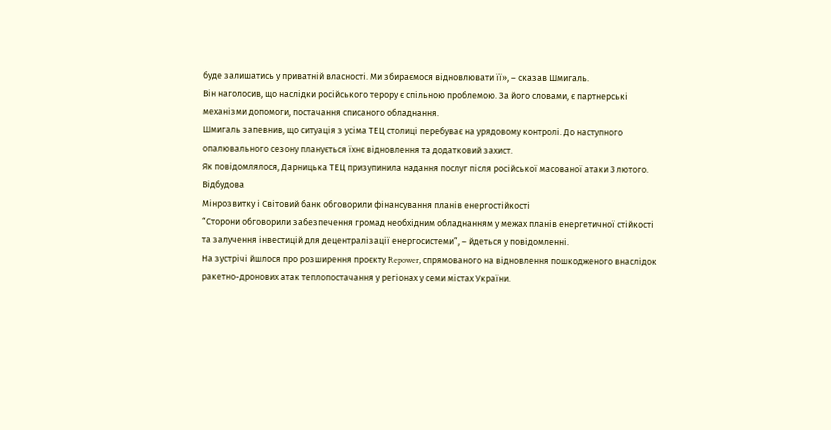буде залишатись у приватній власності. Ми збираємося відновлювати її», – сказав Шмигаль.
Він наголосив, що наслідки російського терору є спільною проблемою. За його словами, є партнерські механізми допомоги, постачання списаного обладнання.
Шмигаль запевнив, що ситуація з усіма ТЕЦ столиці перебуває на урядовому контролі. До наступного опалювального сезону планується їхнє відновлення та додатковий захист.
Як повідомлялося, Дарницька ТЕЦ призупинила надання послуг після російської масованої атаки 3 лютого.
Відбудова
Мінрозвитку і Світовий банк обговорили фінансування планів енергостійкості
“Сторони обговорили забезпечення громад необхідним обладнанням у межах планів енергетичної стійкості та залучення інвестицій для децентралізації енергосистеми”, – йдеться у повідомленні.
На зустрічі йшлося про розширення проєкту Repower, спрямованого на відновлення пошкодженого внаслідок ракетно-дронових атак теплопостачання у регіонах у семи містах України.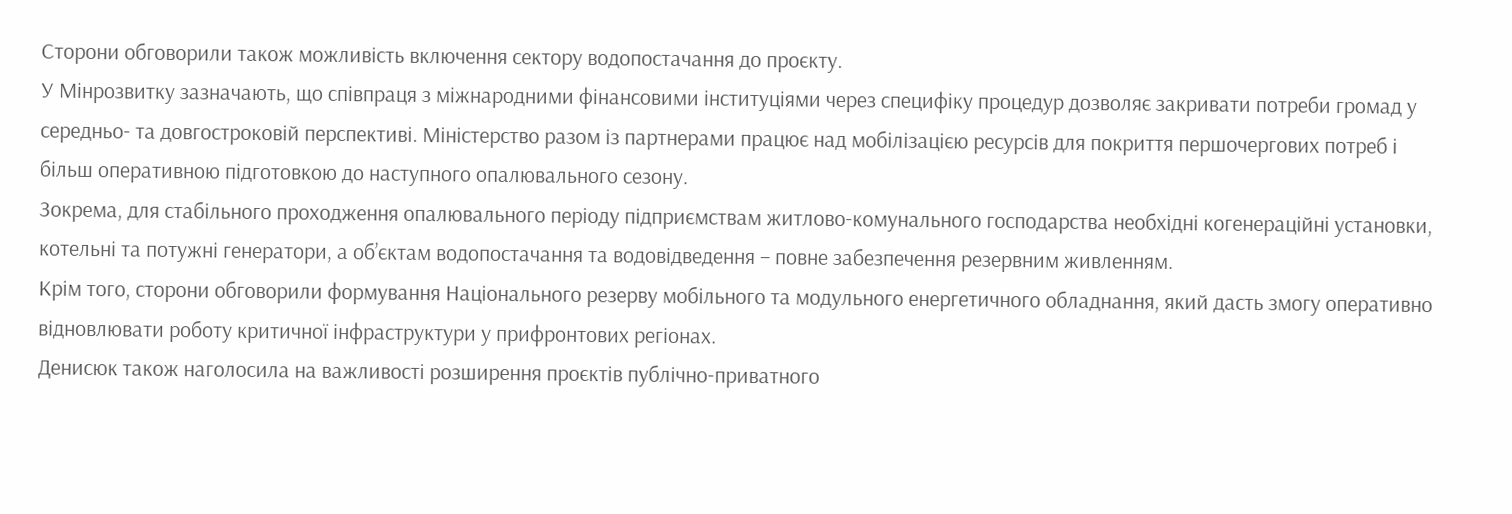Сторони обговорили також можливість включення сектору водопостачання до проєкту.
У Мінрозвитку зазначають, що співпраця з міжнародними фінансовими інституціями через специфіку процедур дозволяє закривати потреби громад у середньо- та довгостроковій перспективі. Міністерство разом із партнерами працює над мобілізацією ресурсів для покриття першочергових потреб і більш оперативною підготовкою до наступного опалювального сезону.
Зокрема, для стабільного проходження опалювального періоду підприємствам житлово-комунального господарства необхідні когенераційні установки, котельні та потужні генератори, а об’єктам водопостачання та водовідведення – повне забезпечення резервним живленням.
Крім того, сторони обговорили формування Національного резерву мобільного та модульного енергетичного обладнання, який дасть змогу оперативно відновлювати роботу критичної інфраструктури у прифронтових регіонах.
Денисюк також наголосила на важливості розширення проєктів публічно-приватного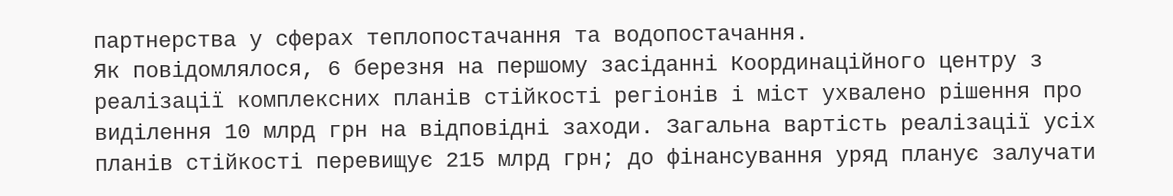партнерства у сферах теплопостачання та водопостачання.
Як повідомлялося, 6 березня на першому засіданні Координаційного центру з реалізації комплексних планів стійкості регіонів і міст ухвалено рішення про виділення 10 млрд грн на відповідні заходи. Загальна вартість реалізації усіх планів стійкості перевищує 215 млрд грн; до фінансування уряд планує залучати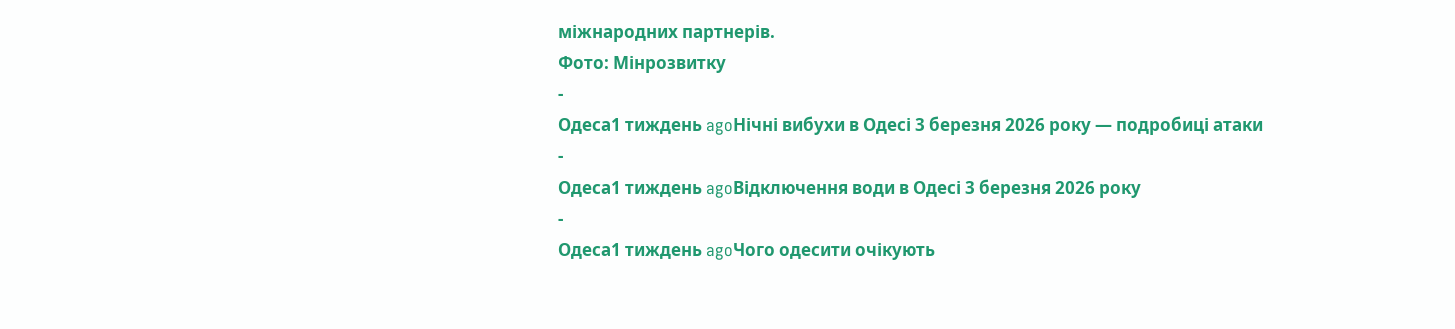міжнародних партнерів.
Фото: Мінрозвитку
-
Одеса1 тиждень agoНічні вибухи в Одесі 3 березня 2026 року — подробиці атаки
-
Одеса1 тиждень agoВідключення води в Одесі 3 березня 2026 року
-
Одеса1 тиждень agoЧого одесити очікують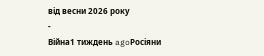від весни 2026 року
-
Війна1 тиждень agoРосіяни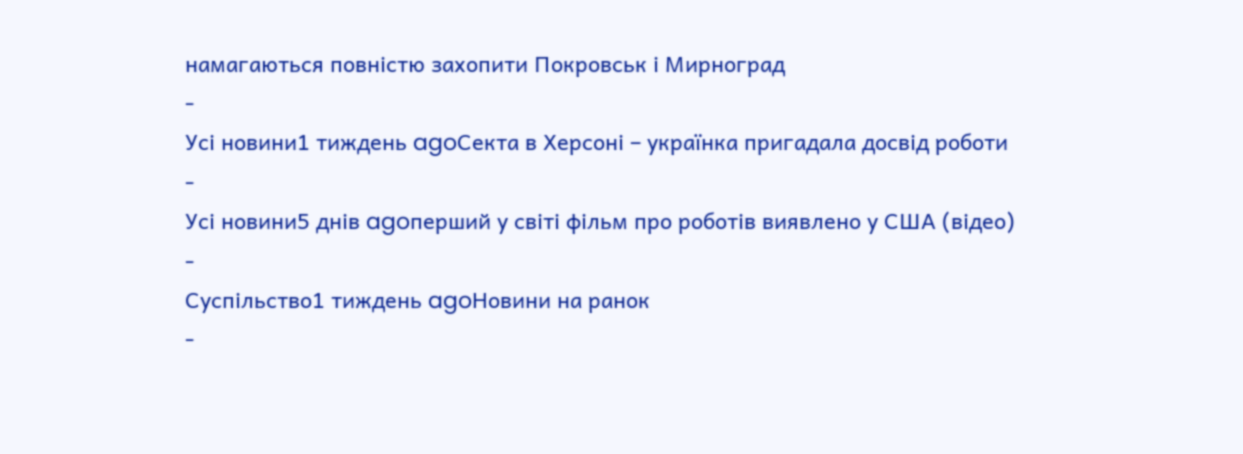намагаються повністю захопити Покровськ і Мирноград
-
Усі новини1 тиждень agoСекта в Херсоні – українка пригадала досвід роботи
-
Усі новини5 днів agoперший у світі фільм про роботів виявлено у США (відео)
-
Суспільство1 тиждень agoНовини на ранок
-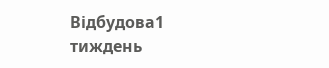Відбудова1 тиждень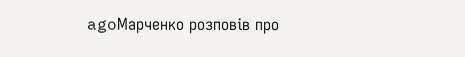agoМарченко розповів про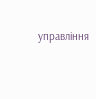управління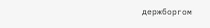держборгом